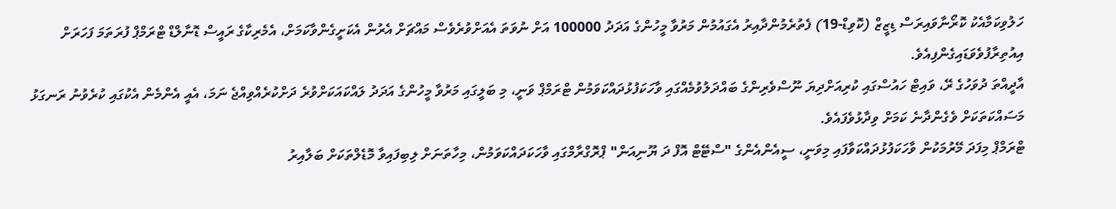ހަލުވިކަމާއެކު ކޮރޯނާވައިރަސް ޑިޒީޒް (ކޮވިޑް-19) ފެތުރެމުންދާއިރު އެގައުމުން މަރުވާ މީހުންގެ އަދަދު 100000 އަށް ނުވަތަ އެއަށްވުރެވެސް މައްޗަށް އެރުން އެކަށީގެންވާކަމަށް، އެމެރިކާގެ ރައީސް ޑޮނާލްޑް ޓްރަމްޕް ފުރަތަމަ ފަހަރަށް އިއުތިރާފުވެވަޑައިގެންފިއެވެ.
އާދީއްތަ ދުވަހުގެ ރޭ، ވައިޓް ހައުސްގައި ކުރިއަށްދިޔަ ނޫސްވެރިންގެ ބައްދަލުވުމެއްގައި ވާހަކަފުޅުދައްކަވަމުން ޓްރަމްޕް ވަނީ، މި ބަލީގައި މަރުވާ މީހުންގެ އަދަދު ލައްކައަކަށްވުރެ ދަށްކުރެއްވިއްޖެ ނަމަ، އެއީ އެންމެން އެކުގައި ކުރެވުނު ރަނގަޅު މަސައްކަތަކަށް ވެގެންދާނެ ކަމަށް ވިދާޅުވެފައެވެ.
ޓްރަމްޕް މިފަދަ މޭރުމަކުން ވާހަކަފުޅުދައްކަވާފައި މިވަނީ، ސީއެންއެންގެ "ސްޓޭޓް އޮފް ދަ ޔޫނިއަން" ޕްރޮގްރާމްގައި ވާހަކަދައްކަވަމުން، މިހާތަނަށް ލިބިފައިވާ މޮޑެލްތަކަށް ބަލާއިރު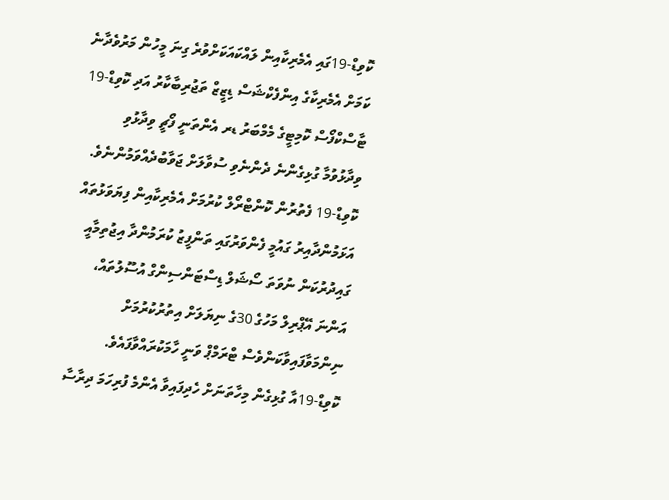ކޮވިޑް-19ގައި އެމެރިކާއިން ލައްކައަކަށްވުރެ ގިނަ މީހުން މަރުވެދާނެ ކަމަށް އެމެރިކާގެ އިންފެކްޝަސް ޑިޒީޒް ތަޖުރިބާކާރު އަދި ކޮވިޑް-19 ޓާސްކްފޯސް ކޮމިޓީގެ މެމްބަރު ޑރ އެންތަނީ ފޯޗީ ވިދާޅުވި ވިދާޅުވުމާ ގުޅިގެންނެ ދެންނެވި ސުވާލަށް ޖަވާބުދެއްވަމުންނެވެ.
ކޮވިޑް-19 ފެތުރުން ކޮންޓްރޯލް ކުރުމަށް އެމެރިކާއިން ފިޔަވަޅުތައް އަޅަމުންދާއިރު ގައުމީ ފެންވަރުގައި ތަންފީޒު ކުރަމުންދާ އިޖުތިމާއީ ގައިދުރުކަން ނުވަތަ ސޯޝަލް ޑިސްޓަންސިންގް އުސޫލުތައް، އަންނަ އޭޕްރިލް މަހުގެ 30ގެ ނިޔަލަށް އިތުރުކުރުމަށް ނިންމަވާފައިވާކަންވެސް ޓްރަމްޕް ވަނީ ހާމަކުރައްވާފައެވެ.
ކޮވިޑް-19އާ ގުޅިގެން މިހާތަނަށް ހެދިފައިވާ އެންމެ ފުރިހަމަ ދިރާސާ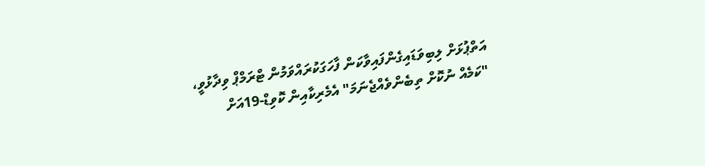އަތްޕުޅަށް ލިބިވަޑައިގެންފައިވާކަން ފާހަގަކުރައްވަމުން ޓްރަމްޕް ވިދާޅުވީ، "ކަމެއް ނުކޮށް ތިބެންވެއްޖެނަމަ" އެމެރިކާއިން ކޮވިޑް-19އަށް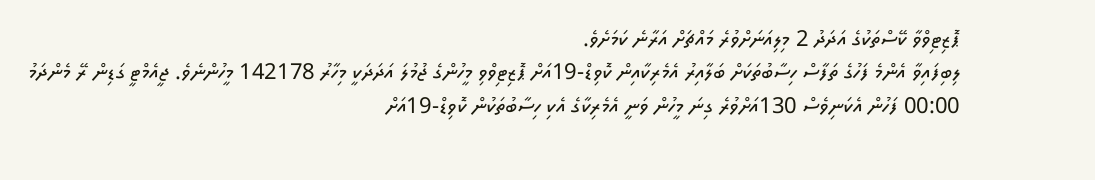ޕޮޒިޓިވްވާ ކޭސްތަކުގެ އަދަދު 2 މިލިއަނަށްވުރެ މައްޗަށް އަރާނެ ކަމަށެވެ.
ލިބިފައިވާ އެންމެ ފަހުގެ ތަފާސް ހިސާބުތަކަށް ބަލާއިރު އެމެރިކާއިން ކޮވިޑް-19އަށް ޕޮޒިޓިވްވި މީހުންގެ ޖުމުލަ އަދަދަކީ މިހާރު 142178 މީހުންނެވެ. ޖީއެމްޓީ ގަޑިން ރޭ މެންދަމު 00:00 ފަހުން އެކަނިވެސް 130އަށްވުރެ ގިނަ މީހުން ވަނީ އެމެރިކާގެ އެކި ހިސާބުތަކުން ކޮވިޑް-19އަށް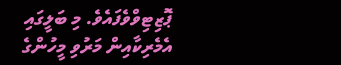ޕޮޒިޓިވްވެފައެވެ. މި ބަލީގައި އެމެރިކާއިން މަރުވި މީހުންގެ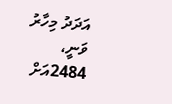އަދަދު މިހާރު ވަނީ، 2484އަށް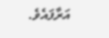އަރާފައެވެ.